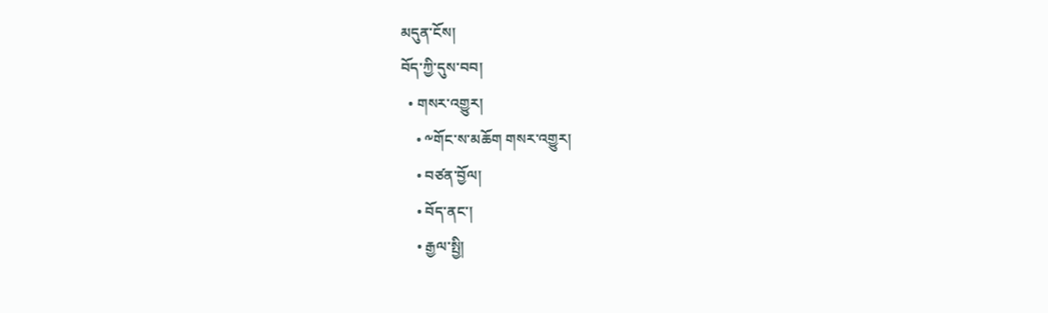མདུན་ངོས།
བོད་ཀྱི་དུས་བབ།
  • གསར་འགྱུར།
    • ༸གོང་ས་མཆོག གསར་འགྱུར།
    • བཙན་བྱོལ།
    • བོད་ནང་།
    • རྒྱལ་སྤྱི།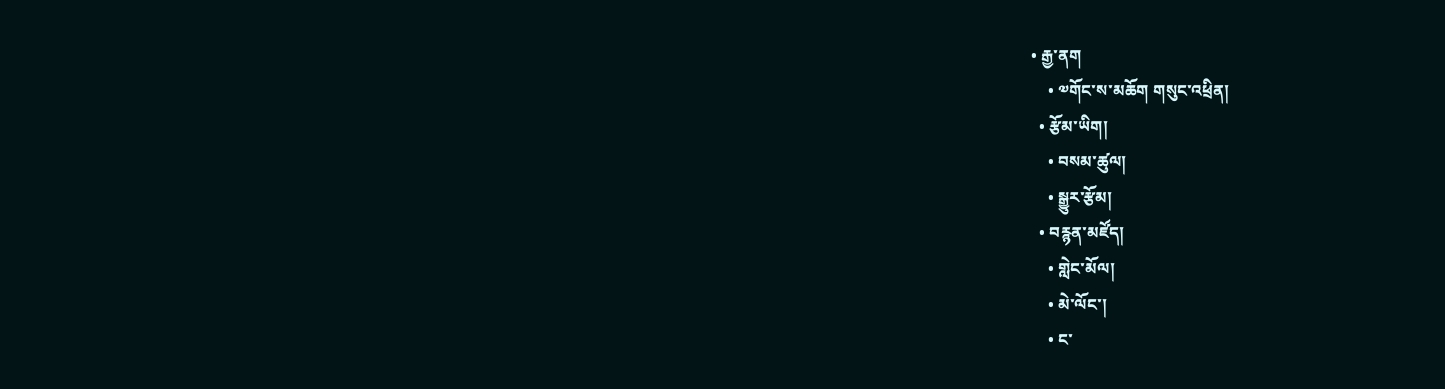• རྒྱ་ནག
    • ༧གོང་ས་མཆོག གསུང་འཕྲིན།
  • རྩོམ་ཡིག།
    • བསམ་ཚུལ།
    • སྒྱུར་རྩོམ།
  • བརྙན་མཛོད།
    • གླེང་མོལ།
    • མེ་ལོང་།
    • ང་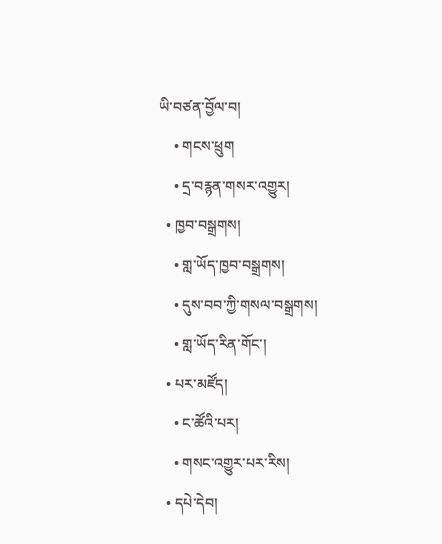ཡི་བཙན་བྱོལ་བ།
    • གངས་ཕྲུག
    • དྲ་བརྙན་གསར་འགྱུར།
  • ཁྱབ་བསྒྲགས།
    • གླ་ཡོད་ཁྱབ་བསྒྲགས།
    • དུས་བབ་ཀྱི་གསལ་བསྒྲགས།
    • གླ་ཡོད་རིན་གོང་།
  • པར་མཛོད།
    • ང་ཚོའི་པར།
    • གསང་འགྱུར་པར་རིས།
  • དཔེ་དེབ།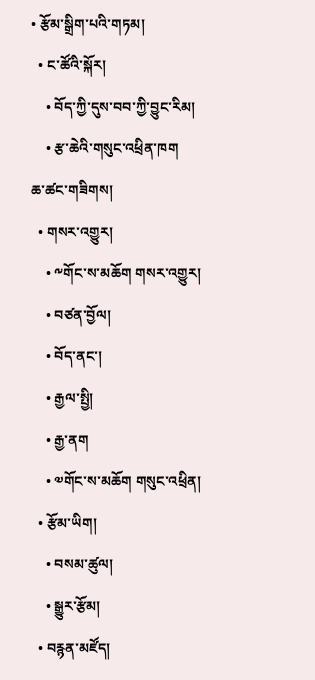• རྩོམ་སྒྲིག་པའི་གཏམ།
  • ང་ཚོའི་སྐོར།
    • བོད་ཀྱི་དུས་བབ་ཀྱི་བྱུང་རིམ།
    • རྩ་ཆེའི་གསུང་འཕྲིན་ཁག
ཆ་ཚང་གཟིགས།
  • གསར་འགྱུར།
    • ༸གོང་ས་མཆོག གསར་འགྱུར།
    • བཙན་བྱོལ།
    • བོད་ནང་།
    • རྒྱལ་སྤྱི།
    • རྒྱ་ནག
    • ༧གོང་ས་མཆོག གསུང་འཕྲིན།
  • རྩོམ་ཡིག།
    • བསམ་ཚུལ།
    • སྒྱུར་རྩོམ།
  • བརྙན་མཛོད།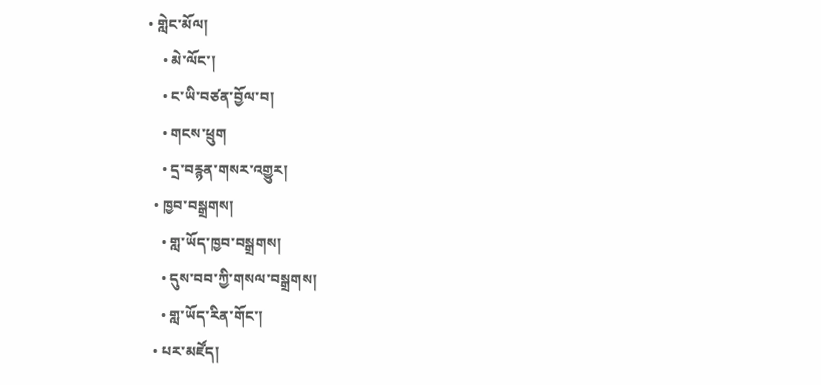• གླེང་མོལ།
    • མེ་ལོང་།
    • ང་ཡི་བཙན་བྱོལ་བ།
    • གངས་ཕྲུག
    • དྲ་བརྙན་གསར་འགྱུར།
  • ཁྱབ་བསྒྲགས།
    • གླ་ཡོད་ཁྱབ་བསྒྲགས།
    • དུས་བབ་ཀྱི་གསལ་བསྒྲགས།
    • གླ་ཡོད་རིན་གོང་།
  • པར་མཛོད།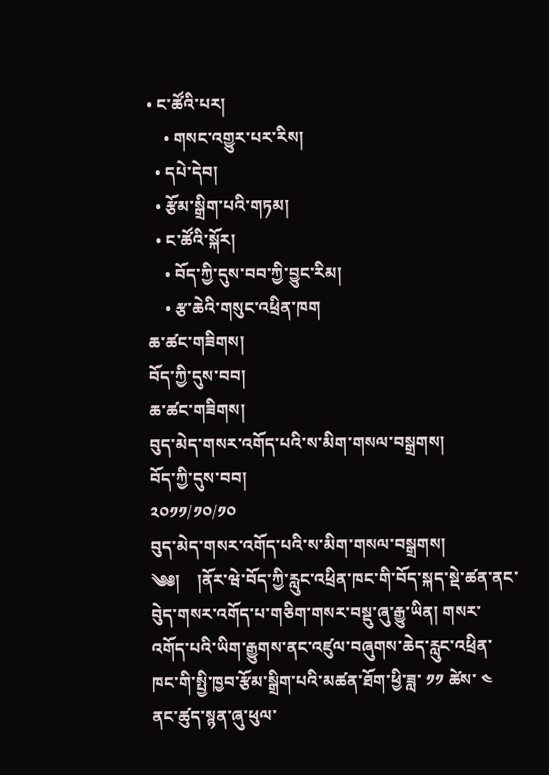• ང་ཚོའི་པར།
    • གསང་འགྱུར་པར་རིས།
  • དཔེ་དེབ།
  • རྩོམ་སྒྲིག་པའི་གཏམ།
  • ང་ཚོའི་སྐོར།
    • བོད་ཀྱི་དུས་བབ་ཀྱི་བྱུང་རིམ།
    • རྩ་ཆེའི་གསུང་འཕྲིན་ཁག
ཆ་ཚང་གཟིགས།
བོད་ཀྱི་དུས་བབ།
ཆ་ཚང་གཟིགས།
བུད་མེད་གསར་འགོད་པའི་ས་མིག་གསལ་བསྒྲགས།
བོད་ཀྱི་དུས་བབ།
༢༠༡༡/༡༠/༡༠
བུད་མེད་གསར་འགོད་པའི་ས་མིག་གསལ་བསྒྲགས།
༄༅།    །ནོར་ཝེ་བོད་ཀྱི་རླུང་འཕྲིན་ཁང་གི་བོད་སྐད་སྡེ་ཚན་ནང་བེུད་གསར་འགོད་པ་གཅིག་གསར་བསྡུ་ཞུ་རྒྱུ་ཡིན། གསར་འགོད་པའི་ཡིག་རྒྱུགས་ནང་འཛུལ་བཞུགས་ཆེད་རླུང་འཕྲིན་ཁང་གི་སྤྱི་ཁྱབ་རྩོམ་སྒྲིག་པའི་མཚན་ཐོག་ཕྱི་ཟླ་ ༡༡ ཚེས་ ༤ ནང་ཚུད་སྙན་ཞུ་ཕུལ་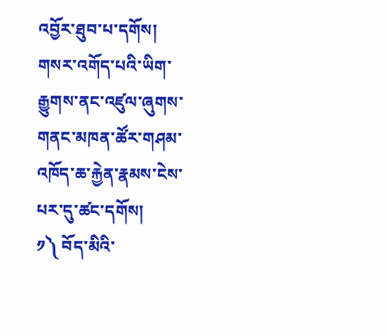འབྱོར་ཐུབ་པ་དགོས།
གསར་འགོད་པའི་ཡིག་རྒྱུགས་ནང་འཛུལ་ཞུགས་གནང་མཁན་ཚོར་གཤམ་འཁོད་ཆ་རྐྱེན་རྣམས་ངེས་པར་དུ་ཚང་དགོས།
༡༽ བོད་མིའི་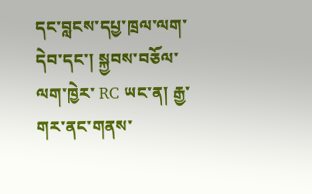དང་བླངས་དཔྱ་ཁྲལ་ལག་དེབ་དང་། སྐྱབས་བཅོལ་ལག་ཁྱེར་ RC ཡང་ན། རྒྱ་གར་ནང་གནས་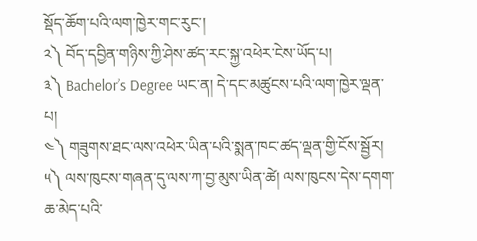སྡོད་ཆོག་པའི་ལག་ཁྱེར་གང་རུང་།
༢༽ བོད་དབྱིན་གཉིས་ཀྱི་ཤེས་ཚད་རང་སྐྱ་འཕེར་ངེས་ཡོད་པ།
༣༽ Bachelor’s Degree ཡང་ན། དེ་དང་མཚུངས་པའི་ལག་ཁྱེར་ལྡན་པ།
༤༽ གཟུགས་ཐང་ལས་འཕེར་ཡིན་པའི་སྨན་ཁང་ཚད་ལྡན་གྱི་ངོས་སྦྱོར།
༥༽ ལས་ཁུངས་གཞན་དུ་ལས་ཀ་བྱ་མུས་ཡིན་ཚེ། ལས་ཁུངས་དེས་དགག་ཆ་མེད་པའི་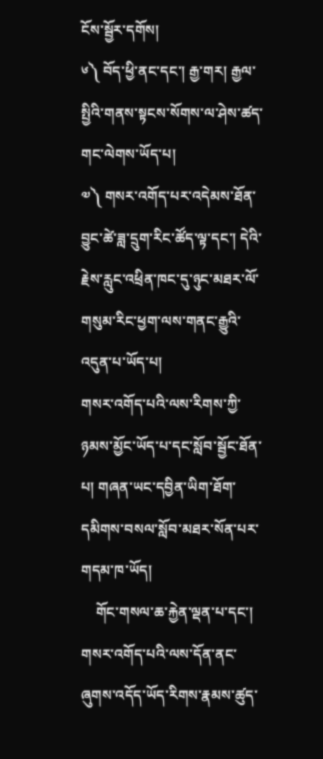ངོས་སྦྱོར་དགོས།
༦༽ བོད་ཕྱི་ནང་དང་། རྒྱ་གར། རྒྱལ་སྤྱིའི་གནས་སྟངས་སོགས་ལ་ཤེས་ཚད་གང་ལེགས་ཡོད་པ།
༧༽ གསར་འགོད་པར་འདེམས་ཐོན་བྱུང་ཚེ་ཟླ་དྲུག་རིང་ཚོད་ལྟ་དང་། དེའི་རྗེས་རླུང་འཕྲིན་ཁང་དུ་ཉུང་མཐར་ལོ་གསུམ་རིང་ཕྱག་ལས་གནང་རྒྱུའི་འདུན་པ་ཡོད་པ།
གསར་འགོད་པའི་ལས་རིགས་ཀྱི་ཉམས་མྱོང་ཡོད་པ་དང་སློབ་སྦྱོང་ཐོན་པ། གཞན་ཡང་དབྱིན་ཡིག་ཐོག་དམིགས་བསལ་སློབ་མཐར་སོན་པར་གདམ་ཁ་ཡོད།
    གོང་གསལ་ཆ་རྐྱེན་ལྡན་པ་དང་། གསར་འགོད་པའི་ལས་དོན་ནང་ཞུགས་འདོད་ཡོད་རིགས་རྣམས་ཚུད་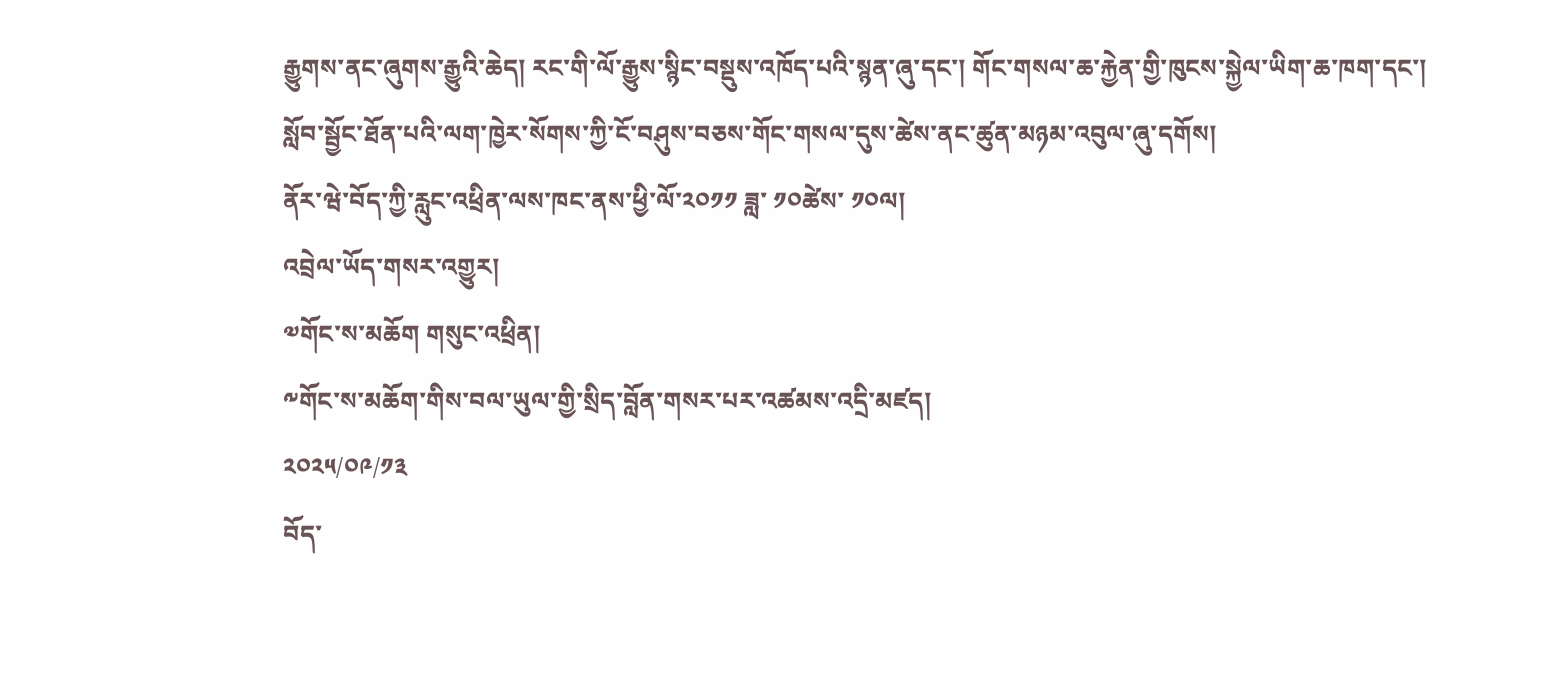རྒྱུགས་ནང་ཞུགས་རྒྱུའི་ཆེད། རང་གི་ལོ་རྒྱུས་སྙིང་བསྡུས་འཁོད་པའི་སྙན་ཞུ་དང་། གོང་གསལ་ཆ་རྐྱེན་གྱི་ཁུངས་སྐྱེལ་ཡིག་ཆ་ཁག་དང་། སློབ་སྦྱོང་ཐོན་པའི་ལག་ཁྱེར་སོགས་ཀྱི་ངོ་བཤུས་བཅས་གོང་གསལ་དུས་ཚེས་ནང་ཚུན་མཉམ་འབུལ་ཞུ་དགོས།
ནོར་ཝེ་བོད་ཀྱི་རླུང་འཕྲིན་ལས་ཁང་ནས་ཕྱི་ལོ་༢༠༡༡ ཟླ་ ༡༠ཚེས་ ༡༠ལ།
འབྲེལ་ཡོད་གསར་འགྱུར།
༧གོང་ས་མཆོག གསུང་འཕྲིན།
༸གོང་ས་མཆོག་གིས་བལ་ཡུལ་གྱི་སྲིད་བློན་གསར་པར་འཚམས་འདྲི་མཛད།
༢༠༢༥/༠༩/༡༣
བོད་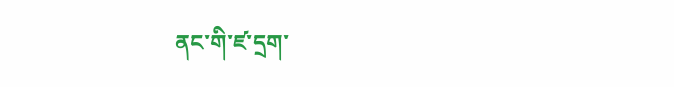ནང་གི་ཛ་དྲག་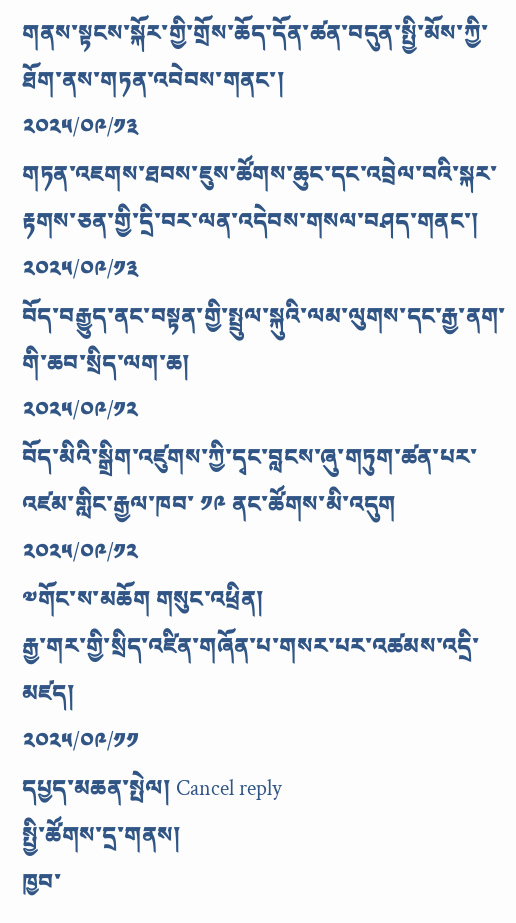གནས་སྟངས་སྐོར་གྱི་གྲོས་ཆོད་དོན་ཚན་བདུན་སྤྱི་མོས་ཀྱི་ཐོག་ནས་གཏན་འབེབས་གནང་།
༢༠༢༥/༠༩/༡༣
གཏན་འཇགས་ཐབས་ཇུས་ཚོགས་ཆུང་དང་འབྲེལ་བའི་སྐར་རྟགས་ཅན་གྱི་དྲི་བར་ལན་འདེབས་གསལ་བཤད་གནང་།
༢༠༢༥/༠༩/༡༣
བོད་བརྒྱུད་ནང་བསྟན་གྱི་སྤྲུལ་སྐུའི་ལམ་ལུགས་དང་རྒྱ་ནག་གི་ཆབ་སྲིད་ལག་ཆ།
༢༠༢༥/༠༩/༡༢
བོད་མིའི་སྒྲིག་འཛུགས་ཀྱི་དྭང་བླངས་ཞུ་གཏུག་ཚན་པར་འཛམ་གླིང་རྒྱལ་ཁབ་ ༡༩ ནང་ཚོགས་མི་འདུག
༢༠༢༥/༠༩/༡༢
༧གོང་ས་མཆོག གསུང་འཕྲིན།
རྒྱ་གར་གྱི་སྲིད་འཛིན་གཞོན་པ་གསར་པར་འཚམས་འདྲི་མཛད།
༢༠༢༥/༠༩/༡༡
དཔྱད་མཆན་སྤེལ། Cancel reply
སྤྱི་ཚོགས་དྲ་གནས།
ཁྱབ་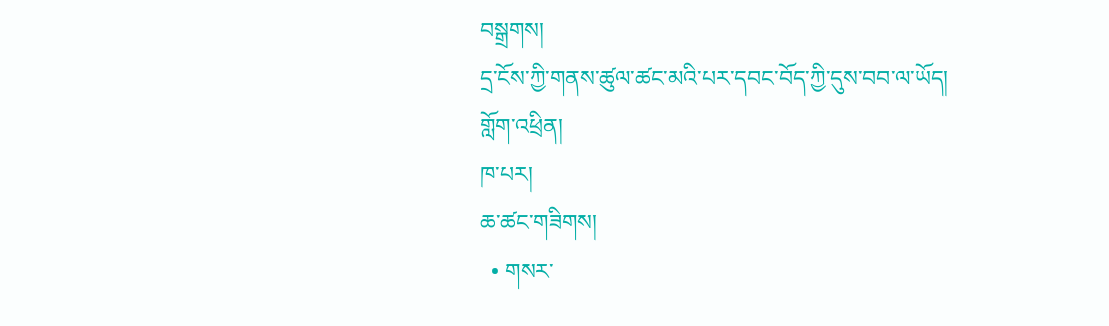བསྒྲགས།
དྲ་ངོས་ཀྱི་གནས་ཚུལ་ཚང་མའི་པར་དབང་བོད་ཀྱི་དུས་བབ་ལ་ཡོད།
གློག་འཕྲིན།
ཁ་པར།
ཆ་ཚང་གཟིགས།
  • གསར་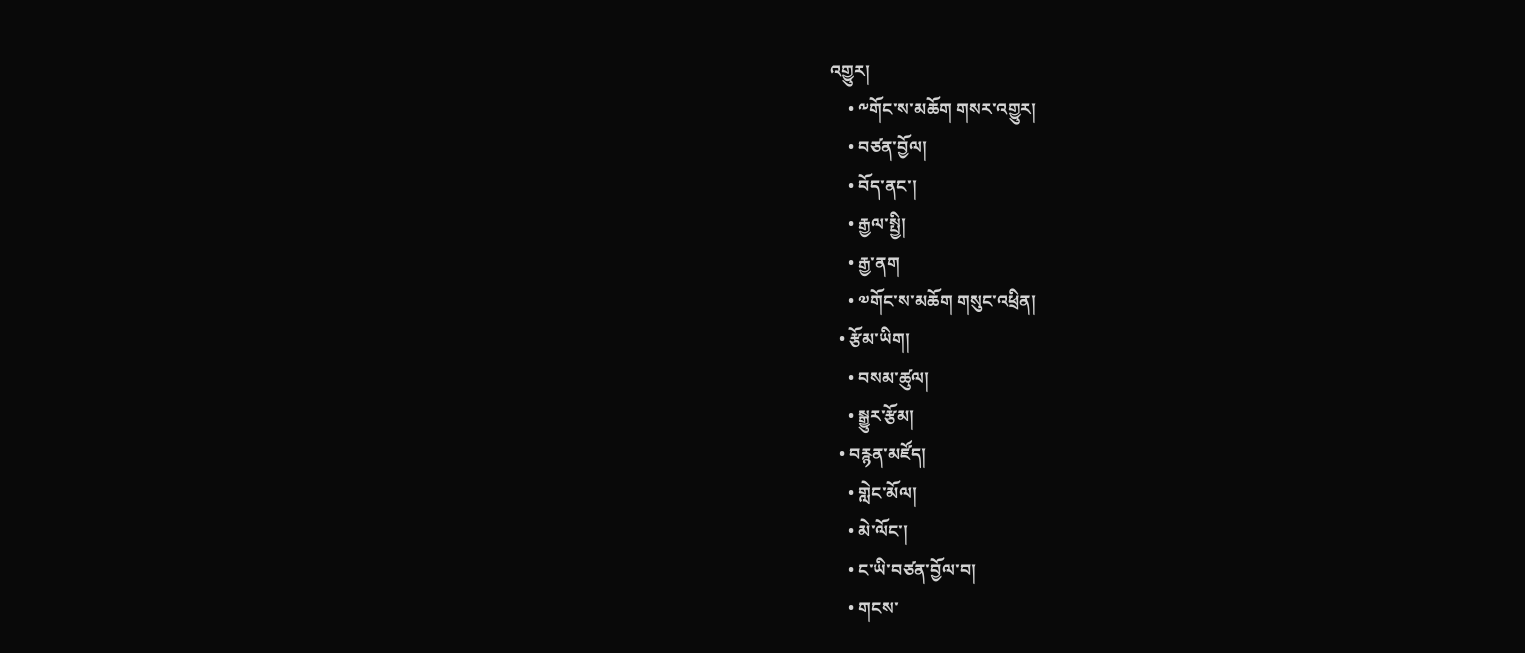འགྱུར།
    • ༸གོང་ས་མཆོག གསར་འགྱུར།
    • བཙན་བྱོལ།
    • བོད་ནང་།
    • རྒྱལ་སྤྱི།
    • རྒྱ་ནག
    • ༧གོང་ས་མཆོག གསུང་འཕྲིན།
  • རྩོམ་ཡིག།
    • བསམ་ཚུལ།
    • སྒྱུར་རྩོམ།
  • བརྙན་མཛོད།
    • གླེང་མོལ།
    • མེ་ལོང་།
    • ང་ཡི་བཙན་བྱོལ་བ།
    • གངས་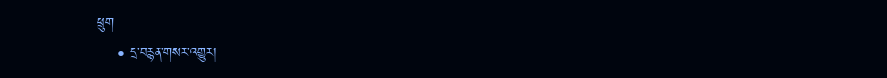ཕྲུག
    • དྲ་བརྙན་གསར་འགྱུར།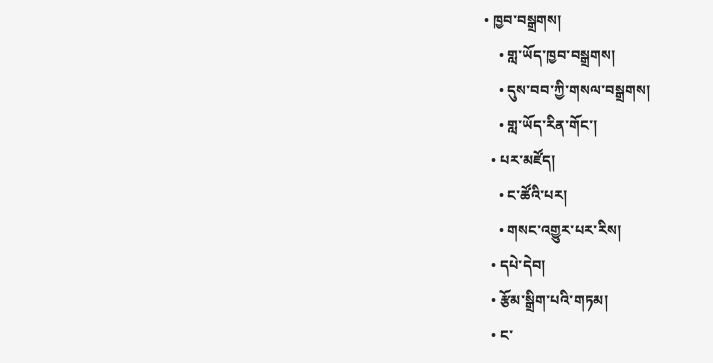• ཁྱབ་བསྒྲགས།
    • གླ་ཡོད་ཁྱབ་བསྒྲགས།
    • དུས་བབ་ཀྱི་གསལ་བསྒྲགས།
    • གླ་ཡོད་རིན་གོང་།
  • པར་མཛོད།
    • ང་ཚོའི་པར།
    • གསང་འགྱུར་པར་རིས།
  • དཔེ་དེབ།
  • རྩོམ་སྒྲིག་པའི་གཏམ།
  • ང་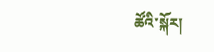ཚོའི་སྐོར།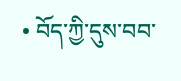• བོད་ཀྱི་དུས་བབ་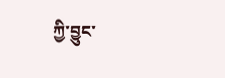ཀྱི་བྱུང་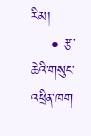རིམ།
    • རྩ་ཆེའི་གསུང་འཕྲིན་ཁག